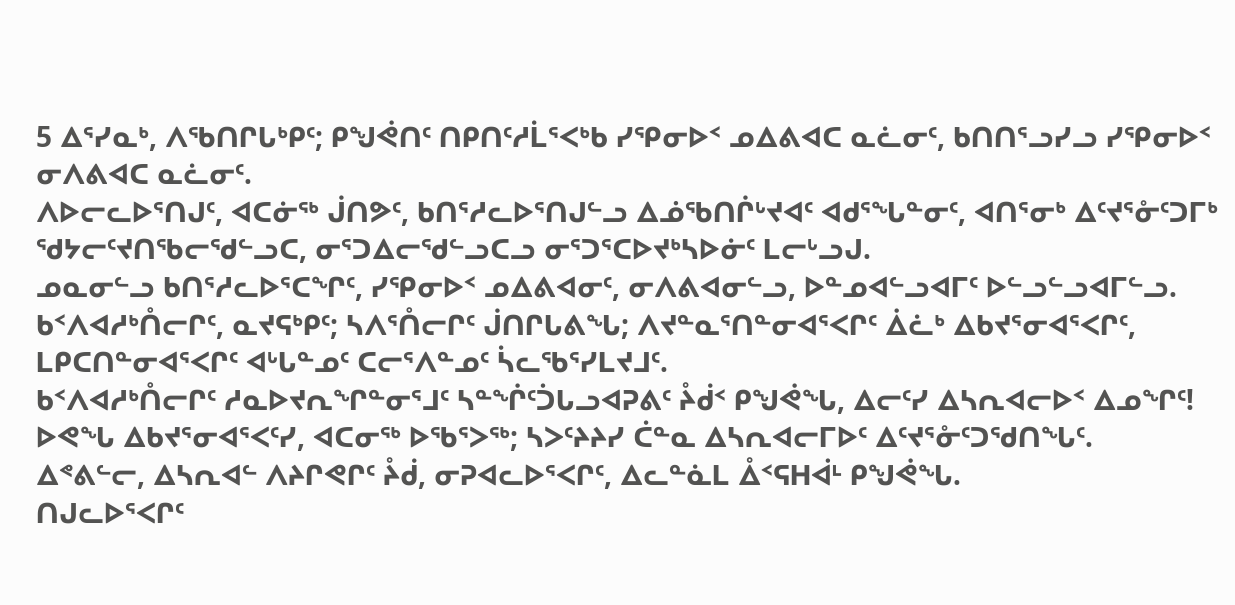5 ᐃᕐᓯᓇᒃ, ᐱᖃᑎᒋᒐᒃᑭᑦ; ᑭᖑᕚᑎᑦ ᑎᑭᑎᑦᓱᒫᕐᐸᒃᑲ ᓯᕿᓂᐅᑉ ᓄᐃᕕᐊᑕ ᓇᓛᓂᑦ, ᑲᑎᑎᕐᓗᓯᓗ ᓯᕿᓂᐅᑉ ᓂᐱᕕᐊᑕ ᓇᓛᓂᑦ.
ᐱᐅᓕᓚᐅᕐᑎᒍᑦ, ᐊᑕᓃᖅ ᒎᑎᕗᑦ, ᑲᑎᕐᓱᓚᐅᕐᑎᒍᓪᓗ ᐃᓅᖃᑎᒌᒡᔪᐊᑦ ᐊᑯᕐᖓᓐᓂᑦ, ᐊᑎᕐᓂᒃ ᐃᑦᔪᕐᓁᑦᑐᒥᒃ ᖁᔭᓕᑦᔪᑎᖃᓕᖁᓪᓗᑕ, ᓂᕐᑐᐃᓕᖁᓪᓗᑕᓗ ᓂᕐᑐᕐᑕᐅᔪᒃᓴᐅᓃᑦ ᒪᓕᒡᓗᒍ.
ᓄᓇᓂᓪᓗ ᑲᑎᕐᓱᓚᐅᕐᑕᖏᑦ, ᓯᕿᓂᐅᑉ ᓄᐃᕕᐊᓂᑦ, ᓂᐱᕕᐊᓂᓪᓗ, ᐅᓐᓄᐊᓪᓗᐊᒥᑦ ᐅᓪᓗᓪᓗᐊᒥᓪᓗ.
ᑲᑉᐱᐊᓱᒃᑍᓕᒋᑦ, ᓇᔪᕋᒃᑭᑦ; ᓴᐱᕐᑍᓕᒋᑦ ᒎᑎᒋᒐᕕᖓ; ᐱᔪᓐᓇᕐᑎᓐᓂᐊᕐᐸᒋᑦ ᐄᓛᒃ ᐃᑲᔪᕐᓂᐊᕐᐸᒋᑦ, ᒪᑭᑕᑎᓐᓂᐊᕐᐸᒋᑦ ᐊᒡᒐᓐᓄᑦ ᑕᓕᕐᐱᓐᓄᑦ ᓵᓚᖃᕐᓯᒪᔪᒧᑦ.
ᑲᑉᐱᐊᓱᒃᑍᓕᒋᑦ ᓱᓇᐅᔪᕆᖏᓐᓂᕐᒧᑦ ᓴᓐᖐᑦᑑᒐᓗᐊᕈᕕᑦ ᔧᑰᑉ ᑭᖑᕚᖓ, ᐃᓕᑦᓯ ᐃᓴᕆᐊᓕᐅᑉ ᐃᓄᖏᑦ! ᐅᕙᖓ ᐃᑲᔪᕐᓂᐊᕐᐸᑦᓯ, ᐊᑕᓂᖅ ᐅᖃᕐᐳᖅ; ᓴᐳᑦᔨᔨᓯ ᑖᓐᓇ ᐃᓴᕆᐊᓕᒥᐅᑦ ᐃᑦᔪᕐᓁᑦᑐᖁᑎᖓᑦ.
ᐃᕝᕕᓪᓕ, ᐃᓴᕆᐊᓪ ᐱᔨᒋᕙᒋᑦ ᔧᑰ, ᓂᕈᐊᓚᐅᕐᐸᒋᑦ, ᐃᓚᓐᓈᒪ ᐂᑉᕋᕼᐋᒻ ᑭᖑᕚᖓ.
ᑎᒍᓚᐅᕐᐸᒋᑦ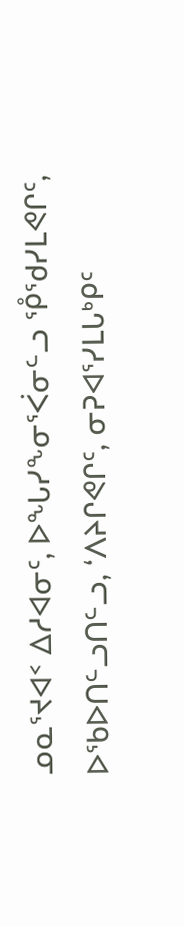ᓄᓇᕐᔪᐊᑉ ᐃᓱᐊᓂᑦ, ᐅᖓᓯᖕᓂᕐᐹᓂᓪᓗ ᕾᖁᓯᒪᕙᒋᑦ, ᐅᖃᐅᑎᓪᓗᑎᓪᓗ, ‘ᐱᔨᒋᕙᒋᑦ, ᓂᕈᐊᕐᓯᒪᒐᒃᑭᑦ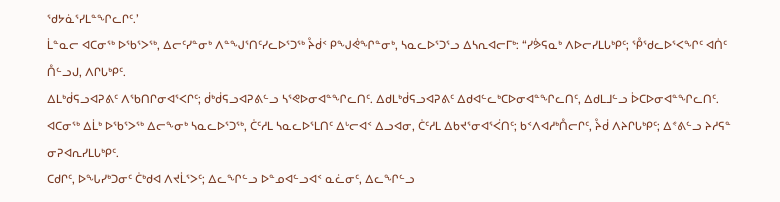ᖁᔭᓈᕐᓯᒪᓐᖏᓚᒋᑦ.’
ᒫᓐᓇᓕ ᐊᑕᓂᖅ ᐅᖃᕐᐳᖅ, ᐃᓕᑦᓯᓐᓂᒃ ᐱᓐᖑᕐᑎᑦᓯᓚᐅᕐᑐᖅ ᔧᑰᑉ ᑭᖑᕚᖏᓐᓂᒃ, ᓴᓇᓚᐅᕐᑐᕐᓗ ᐃᓴᕆᐊᓕᒥᒃ: “ᓯᕘᕋᓇᒃ ᐱᐅᓕᓯᒪᒐᒃᑭᑦ; ᕾᖁᓚᐅᕐᐸᖏᑦ ᐊᑏᑦ ᑍᓪᓗᒍ, ᐱᒋᒐᒃᑭᑦ.
ᐃᒪᒃᑰᕋᓗᐊᕈᕕᑦ ᐱᖃᑎᒋᓂᐊᕐᐸᒋᑦ; ᑰᒃᑰᕋᓗᐊᕈᕕᓪᓗ ᓴᕐᕙᐅᓂᐊᓐᖏᓚᑎᑦ. ᐃᑯᒪᒃᑰᕋᓗᐊᕈᕕᑦ ᐃᑯᐊᓪᓚᒃᑕᐅᓂᐊᓐᖏᓚᑎᑦ, ᐃᑯᒪᒧᓪᓗ ᐆᑕᐅᓂᐊᓐᖏᓚᑎᑦ.
ᐊᑕᓂᖅ ᐃᒫᒃ ᐅᖃᕐᐳᖅ ᐃᓕᖕᓂᒃ ᓴᓇᓚᐅᕐᑐᖅ, ᑖᑦᓱᒪ ᓴᓇᓚᐅᕐᒪᑎᑦ ᐃᒡᓕᐊᑉ ᐃᓗᐊᓂ, ᑖᑦᓱᒪ ᐃᑲᔪᕐᓂᐊᕐᐹᑎᑦ; ᑲᑉᐱᐊᓱᒃᑍᓕᒋᑦ, ᔧᑰ ᐱᔨᒋᒐᒃᑭᑦ; ᐃᕝᕕᓪᓗ ᔨᓱᕋᓐ ᓂᕈᐊᕆᓯᒪᒐᒃᑭᑦ.
ᑕᑯᒋᑦ, ᐅᖓᓯᒃᑐᓂᑦ ᑖᒃᑯᐊ ᐱᔪᒫᕐᐳᑦ; ᐃᓚᖏᓪᓗ ᐅᓐᓄᐊᓪᓗᐊᑉ ᓇᓛᓂᑦ, ᐃᓚᖏᓪᓗ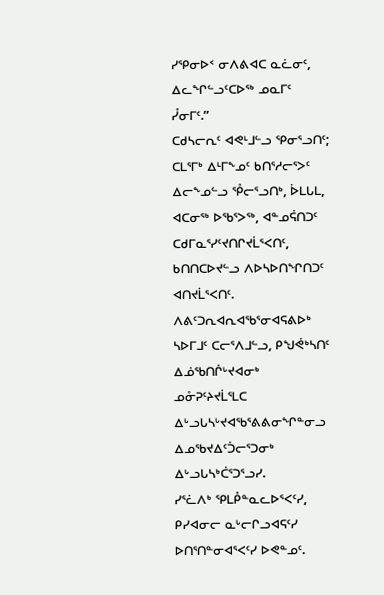ᓯᕿᓂᐅᑉ ᓂᐱᕕᐊᑕ ᓇᓛᓂᑦ, ᐃᓚᖏᓪᓗᑦᑕᐅᖅ ᓄᓇᒥᑦ ᓮᓂᒥᑦ.”
ᑕᑯᓴᓕᕆᑦ ᐊᕙᒻᒧᓪᓗ ᕿᓂᕐᓗᑎᑦ; ᑕᒪᕐᒥᒃ ᐃᒻᒥᖕᓄᑦ ᑲᑎᕐᓱᓕᕐᐳᑦ ᐃᓕᖕᓄᓪᓗ ᕾᓕᕐᓗᑎᒃ, ᐆᒪᒐᒪ, ᐊᑕᓂᖅ ᐅᖃᕐᐳᖅ, ᐊᓐᓄᕌᑎᑐᑦ ᑕᑯᒥᓇᕐᓯᑦᔪᑎᒋᔪᒫᕐᐸᑎᑦ, ᑲᑎᑎᑕᐅᔪᓪᓗ ᐱᐅᓴᐅᑎᖏᑎᑐᑦ ᐊᑎᔪᒫᕐᐸᑎᑦ.
ᐱᕕᑦᑐᕆᐊᕆᐊᖃᕐᓂᐊᕋᕕᐅᒃ ᓴᐅᒥᒧᑦ ᑕᓕᕐᐱᒧᓪᓗ, ᑭᖑᕚᒃᓴᑎᑦ ᐃᓅᖃᑎᒌᒡᔪᐊᓂᒃ ᓄᓁᕈᑦᔨᔪᒫᕐᒪᑕ ᐃᒡᓗᒐᓴᒡᔪᐊᖃᕐᕕᕕᓂᖏᓐᓂᓗ ᐃᓄᖃᔪᐃᑦᑑᓕᕐᑐᓂᒃ ᐃᒡᓗᒐᓴᒃᑖᕐᑐᕐᓗᓯ.
ᓯᕐᓛᐱᒃ ᕿᒪᑬᓐᓇᓚᐅᕐᐸᑦᓯ, ᑭᓯᐊᓂᓕ ᓇᒡᓕᒋᓗᐊᕋᑦᓯ ᐅᑎᕐᑎᓐᓂᐊᕐᐸᑦᓯ ᐅᕙᓐᓄᑦ.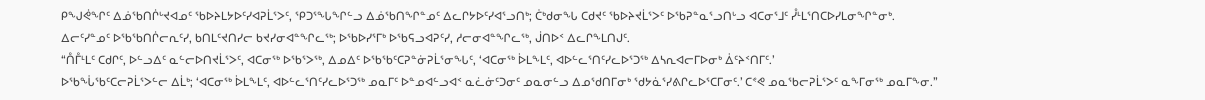ᑭᖑᕚᖏᑦ ᐃᓅᖃᑎᒌᒡᔪᐊᓄᑦ ᖃᐅᔨᒪᔭᐅᑦᓯᐊᕈᒫᕐᐳᑦ, ᕿᑐᕐᖓᖏᓪᓗ ᐃᓅᖃᑎᖏᓐᓄᑦ ᐃᓚᒋᔭᐅᑦᓯᐊᕐᓗᑎᒃ; ᑖᒃᑯᓂᖓ ᑕᑯᔪᑦ ᖃᐅᔨᔪᒫᕐᐳᑦ ᐅᖃᕈᓐᓇᕐᓗᑎᒡᓗ ᐊᑕᓂᕐᒧᑦ ᓮᒻᒪᕐᑎᑕᐅᓯᒪᓂᖏᓐᓂᒃ.
ᐃᓕᑦᓯᓐᓄᑦ ᐅᖃᖃᑎᒌᓕᕆᑦᓯ, ᑲᑎᒪᑦᔪᑎᓯᓕ ᑲᔪᓯᓂᐊᓐᖏᓚᖅ; ᐅᖃᐅᓯᕐᒥᒃ ᐅᖃᕋᓗᐊᕈᑦᓯ, ᓱᓕᓂᐊᓐᖏᓚᖅ, ᒎᑎᐅᑉ ᐃᓚᒋᖕᒪᑎᒍᑦ.
“ᑍᒤᒻᒪᑦ ᑕᑯᒋᑦ, ᐅᓪᓗᐃᑦ ᓇᓪᓕᐅᑎᔪᒫᕐᐳᑦ, ᐊᑕᓂᖅ ᐅᖃᕐᐳᖅ, ᐃᓄᐃᑦ ᐅᖃᖃᑦᑕᕈᓐᓃᕈᒫᕐᓂᖓᑦ, ‘ᐊᑕᓂᖅ ᐆᒪᖕᒪᑦ, ᐊᐅᓪᓚᕐᑎᑦᓯᓚᐅᕐᑐᖅ ᐃᓴᕆᐊᓕᒥᐅᓂᒃ ᐄᑦᔨᑉᑎᒥᑦ.’
ᐅᖃᖔᖃᑦᑕᓕᕈᒫᕐᐳᓪᓕ ᐃᒫᒃ; ‘ᐊᑕᓂᖅ ᐆᒪᖕᒪᑦ, ᐊᐅᓪᓚᕐᑎᑦᓯᓚᐅᕐᑐᖅ ᓄᓇᒥᑦ ᐅᓐᓄᐊᓪᓗᐊᑉ ᓇᓛᓃᑦᑐᓂᑦ ᓄᓇᓂᓪᓗ ᐃᓄᖁᑎᒥᓂᒃ ᖁᔭᓈᕐᓯᕕᒋᓚᐅᕐᑕᒥᓂᑦ.’ ᑕᕝᕙ ᓄᓇᖃᓕᕈᒫᕐᐳᑦ ᓇᖕᒥᓂᖅ ᓄᓇᒥᖕᓂ.”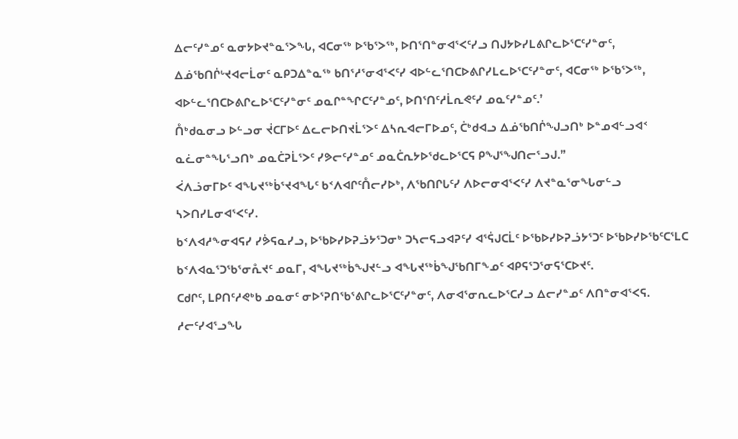ᐃᓕᑦᓯᓐᓄᑦ ᓇᓂᔭᐅᔪᓐᓇᕐᐳᖓ, ᐊᑕᓂᖅ ᐅᖃᕐᐳᖅ, ᐅᑎᕐᑎᓐᓂᐊᕐᐸᑦᓯᓗ ᑎᒍᔭᐅᓯᒪᕕᒋᓚᐅᕐᑕᑦᓯᓐᓂᑦ, ᐃᓅᖃᑎᒌᒡᔪᐊᓕᒫᓂᑦ ᓇᑭᑐᐃᓐᓇᖅ ᑲᑎᕐᓱᕐᓂᐊᕐᐸᑦᓯ ᐊᐅᓪᓚᕐᑎᑕᐅᕕᒋᓯᒪᓚᐅᕐᑕᑦᓯᓐᓂᑦ, ᐊᑕᓂᖅ ᐅᖃᕐᐳᖅ, ᐊᐅᓪᓚᕐᑎᑕᐅᕕᒋᓚᐅᕐᑕᑦᓯᓐᓂᑦ ᓄᓇᒋᓐᖏᑕᑦᓯᓐᓄᑦ, ᐅᑎᕐᑎᑦᓱᒫᕆᕙᑦᓯ ᓄᓇᑦᓯᓐᓄᑦ.’
ᑍᒃᑯᓇᓂᓗ ᐅᓪᓗᓂ ᔫᑕᒥᐅᑦ ᐃᓚᓕᐅᑎᔪᒫᕐᐳᑦ ᐃᓴᕆᐊᓕᒥᐅᓄᑦ, ᑖᒃᑯᐊᓗ ᐃᓅᖃᑎᒌᖑᓗᑎᒃ ᐅᓐᓄᐊᓪᓗᐊᑉ ᓇᓛᓂᓐᖓᕐᓗᑎᒃ ᓄᓇᑖᕈᒫᕐᐳᑦ ᓯᕗᓕᑦᓯᓐᓄᑦ ᓄᓇᑖᕆᔭᐅᖁᓚᐅᕐᑕᕋ ᑭᖑᕐᖑᑎᓕᕐᓗᒍ.”
ᐹᐱᓘᓂᒥᐅᑦ ᐊᖓᔪᖅᑳᕐᔪᐊᖓᑦ ᑲᑉᐱᐊᒋᑦᑍᓕᓯᐅᒃ, ᐱᖃᑎᒋᒐᑦᓯ ᐱᐅᓕᓂᐊᕐᐸᑦᓯ ᐱᔪᓐᓇᕐᓂᖓᓂᓪᓗ ᓴᐳᑎᓯᒪᓂᐊᕐᐸᑦᓯ.
ᑲᑉᐱᐊᓱᖕᓂᐊᕋᓯ ᓯᕘᕋᓇᓯᓗ, ᐅᖃᐅᓯᐅᕈᓘᔭᕐᑐᓂᒃ ᑐᓴᓕᕋᓗᐊᕈᑦᓯ ᐊᕐᕌᒍᑕᒫᑦ ᐅᖃᐅᓯᐅᕈᓘᔭᕐᑐᑦ ᐅᖃᐅᓯᐅᖃᑦᑕᕐᒪᑕ ᑲᑉᐱᐊᓇᕐᑐᖃᕐᓂᕅᔪᑦ ᓄᓇᒥ, ᐊᖓᔪᖅᑳᖑᔪᓪᓗ ᐊᖓᔪᖅᑳᖑᖃᑎᒥᖕᓄᑦ ᐊᑭᕋᕐᑐᕐᓂᕋᕐᑕᐅᔪᑦ.
ᑕᑯᒋᑦ, ᒪᑭᑎᑦᓱᕙᒃᑲ ᓄᓇᓂᑦ ᓂᐅᕐᕈᑎᖃᕐᕕᒋᓚᐅᕐᑕᑦᓯᓐᓂᑦ, ᐱᓂᐊᕐᓂᕆᓚᐅᕐᑕᓯᓗ ᐃᓕᓯᓐᓄᑦ ᐱᑎᓐᓂᐊᕐᐸᕋ.
ᓱᓕᑦᓯᐊᕐᓗᖓ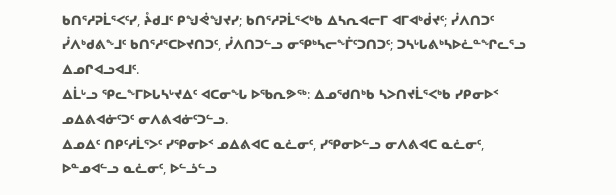ᑲᑎᕐᓱᕈᒫᕐᐸᑦᓯ, ᔧᑯᒧᑦ ᑭᖑᕚᖑᔪᓯ; ᑲᑎᕐᓱᕈᒫᕐᐸᒃᑲ ᐃᓴᕆᐊᓕᒥ ᐊᒥᐊᒃᑰᔪᑦ; ᓰᐱᑎᑐᑦ ᓰᐱᒃᑯᕕᖕᒧᑦ ᑲᑎᕐᓱᕐᑕᐅᔪᑎᑐᑦ, ᓰᐱᑎᑐᓪᓗ ᓂᕿᒃᓴᓕᖕᒦᑦᑐᑎᑐᑦ; ᑐᓴᒡᒐᕕᒃᓴᐅᓛᓐᖏᓚᕐᓗ ᐃᓄᒋᐊᓗᐊᒧᑦ.
ᐃᒫᒡᓗ ᕿᓚᖕᒥᐅᒐᓴᒡᔪᐃᑦ ᐊᑕᓂᖓ ᐅᖃᕆᕗᖅ: ᐃᓄᖁᑎᒃᑲ ᓴᐳᑎᔪᒫᕐᐸᒃᑲ ᓯᑭᓂᐅᑉ ᓄᐃᕕᐊᓃᑦᑐᑦ ᓂᐱᕕᐊᓃᑦᑐᓪᓗ.
ᐃᓄᐃᑦ ᑎᑭᑦᓱᒫᕐᐳᑦ ᓯᕿᓂᐅᑉ ᓄᐃᕕᐊᑕ ᓇᓛᓂᑦ, ᓯᕿᓂᐅᓪᓗ ᓂᐱᕕᐊᑕ ᓇᓛᓂᑦ, ᐅᓐᓄᐊᓪᓗ ᓇᓛᓂᑦ, ᐅᓪᓘᓪᓗ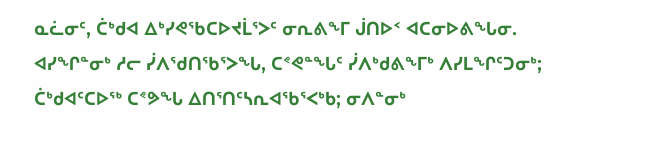ᓇᓛᓂᑦ, ᑖᒃᑯᐊ ᐃᒃᓯᕙᖃᑕᐅᔪᒫᕐᐳᑦ ᓂᕆᕕᖕᒥ ᒎᑎᐅᑉ ᐊᑕᓂᐅᕕᖓᓂ.
ᐊᓯᖏᓐᓂᒃ ᓱᓕ ᓰᐱᖁᑎᖃᕐᐳᖓ, ᑕᕝᕙᓐᖓᑦ ᓰᐱᒃᑯᕕᖕᒥᒃ ᐱᓯᒪᖏᑦᑐᓂᒃ; ᑖᒃᑯᐊᑦᑕᐅᖅ ᑕᕝᕗᖓ ᐃᑎᕐᑎᑦᓴᕆᐊᖃᕐᐸᒃᑲ; ᓂᐱᓐᓂᒃ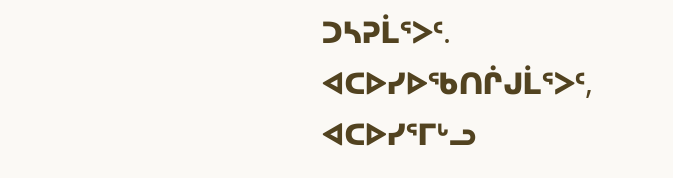ᑐᓴᕈᒫᕐᐳᑦ. ᐊᑕᐅᓯᐅᖃᑎᒌᒍᒫᕐᐳᑦ, ᐊᑕᐅᓯᕐᒥᒡᓗ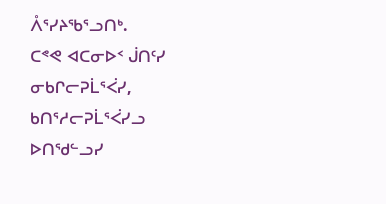ᐰᕐᓯᔨᖃᕐᓗᑎᒃ.
ᑕᕝᕙ ᐊᑕᓂᐅᑉ ᒎᑎᑦᓯ ᓂᑲᒋᓕᕈᒫᕐᐹᓯ, ᑲᑎᕐᓱᓕᕈᒫᕐᐹᓯᓗ ᐅᑎᖁᓪᓗᓯ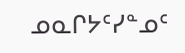ᓄᓇᒋᔭᑦᓯᓐᓄᑦ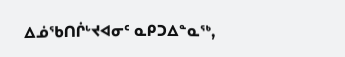ᐃᓅᖃᑎᒌᒡᔪᐊᓂᑦ ᓇᑭᑐᐃᓐᓇᖅ,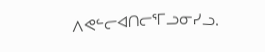ᐱᕙᓪᓕᐊᑎᓕᕐᒥᓗᓂᓯᓗ.